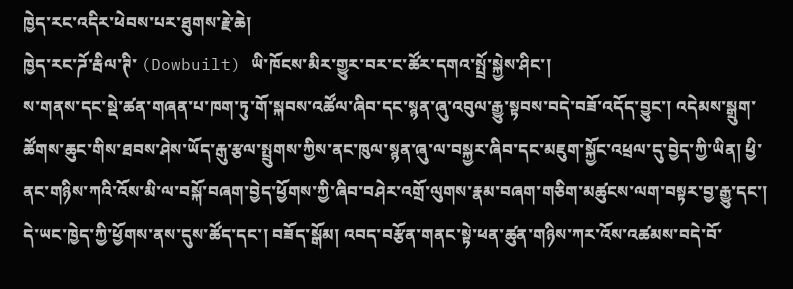ཁྱེད་རང་འདིར་ཕེབས་པར་ཐུགས་རྗེ་ཆེ།
ཁྱེད་རང་ཌོ་རྦིལ་ཊི་ (Dowbuilt) ཡི་ཁོངས་མིར་གྱུར་བར་ང་ཚོར་དགའ་སྤྲོ་སྐྱེས་ཤིང་།
ས་གནས་དང་སྡེ་ཚན་གཞན་པ་ཁག་ཏུ་གོ་སྐབས་འཚོལ་ཞིབ་དང་སྙན་ཞུ་འབུལ་རྒྱུ་སྟབས་བདེ་བཟོ་འདོད་བྱུང་། འདེམས་སྒྲུག་ཚོགས་ཆུང་གིས་ཐབས་ཤེས་ཡོད་རྒུ་རྩལ་སྤྲུགས་ཀྱིས་ནང་ཁུལ་སྙན་ཞུ་ལ་བསྐྱར་ཞིབ་དང་མཇུག་སྐྱོང་འཕྲལ་དུ་བྱེད་ཀྱི་ཡིན། ཕྱི་ནང་གཉིས་ཀའི་འོས་མི་ལ་བསྐོ་བཞག་བྱེད་ཕྱོགས་ཀྱི་ཞིབ་བཤེར་འགྲོ་ལུགས་རྣམ་བཞག་གཅིག་མཚུངས་ལག་བསྟར་བྱ་རྒྱུ་དང་། དེ་ཡང་ཁྱེད་ཀྱི་ཕྱོགས་ནས་དུས་ཚོད་དང་། བཟོད་སྒོམ། འབད་བརྩོན་གནང་སྟེ་ཕན་ཚུན་གཉིས་ཀར་འོས་འཚམས་བདེ་བོ་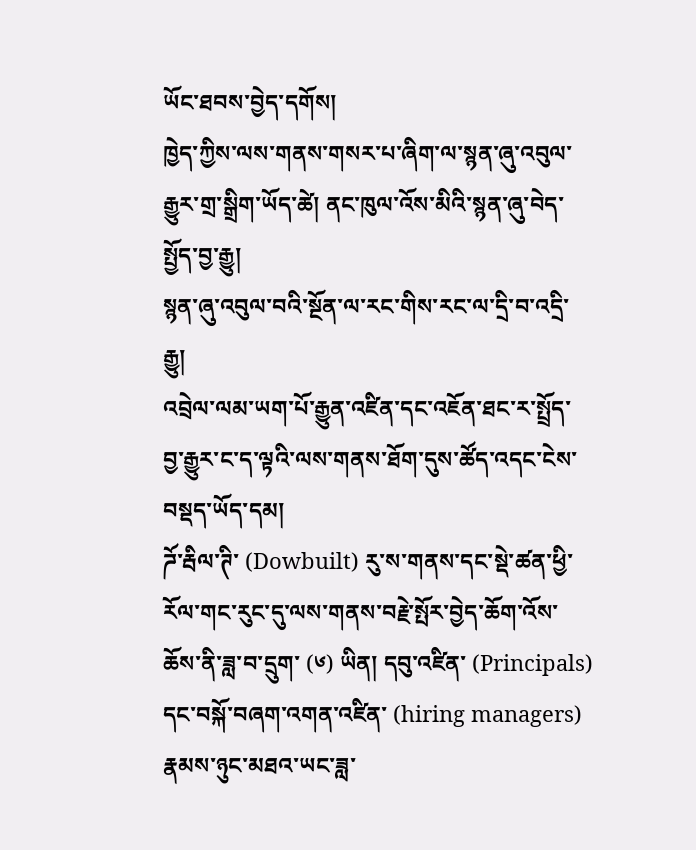ཡོང་ཐབས་བྱེད་དགོས།
ཁྱེད་ཀྱིས་ལས་གནས་གསར་པ་ཞིག་ལ་སྙན་ཞུ་འབུལ་རྒྱུར་གྲ་སྒྲིག་ཡོད་ཚེ། ནང་ཁུལ་འོས་མིའི་སྙན་ཞུ་བེད་སྤྱོད་བྱ་རྒྱུ།
སྙན་ཞུ་འབུལ་བའི་སྔོན་ལ་རང་གིས་རང་ལ་དྲི་བ་འདྲི་རྒྱུ།
འབྲེལ་ལམ་ཡག་པོ་རྒྱུན་འཛིན་དང་འཇོན་ཐང་ར་སྤྲོད་བྱ་རྒྱུར་ང་ད་ལྟའི་ལས་གནས་ཐོག་དུས་ཚོད་འདང་ངེས་བསྡད་ཡོད་དམ།
ཌོ་རྦིལ་ཊི་ (Dowbuilt) རུ་ས་གནས་དང་སྡེ་ཚན་ཕྱི་རོལ་གང་རུང་དུ་ལས་གནས་བརྗེ་སྤོར་བྱེད་ཆོག་འོས་ཆོས་ནི་ཟླ་བ་དྲུག་ (༦) ཡིན། དབུ་འཛིན་ (Principals) དང་བསྐོ་བཞག་འགན་འཛིན་ (hiring managers) རྣམས་ཉུང་མཐའ་ཡང་ཟླ་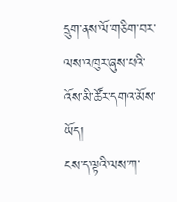དྲུག་ནས་ལོ་གཅིག་བར་ལས་འཁུར་ཞུས་པའི་འོས་མི་ཚོར་དགའ་མོས་ཡོད།
ངས་ད་ལྟའི་ལས་ཀ་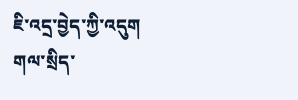ཇི་འདྲ་བྱེད་ཀྱི་འདུག
གལ་སྲིད་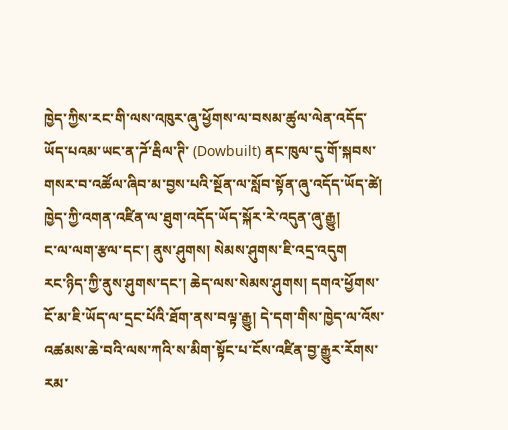ཁྱེད་ཀྱིས་རང་གི་ལས་འཁུར་ཞུ་ཕྱོགས་ལ་བསམ་ཚུལ་ལེན་འདོད་ཡོད་པའམ་ཡང་ན་ཌོ་རྦིལ་ཊི་ (Dowbuilt) ནང་ཁུལ་དུ་གོ་སྐབས་གསར་བ་འཚོལ་ཞིབ་མ་བྱས་པའི་སྔོན་ལ་སློབ་སྟོན་ཞུ་འདོད་ཡོད་ཚེ། ཁྱེད་ཀྱི་འགན་འཛིན་ལ་ཐུག་འདོད་ཡོད་སྐོར་རེ་འདུན་ཞུ་རྒྱུ།
ང་ལ་ལག་རྩལ་དང་། ནུས་ཤུགས། སེམས་ཤུགས་ཇི་འདྲ་འདུག
རང་ཉིད་ཀྱི་ནུས་ཤུགས་དང་། ཆེད་ལས་སེམས་ཤུགས། དགའ་ཕྱོགས་ངོ་མ་ཇི་ཡོད་ལ་དྲང་པོའི་ཐོག་ནས་བལྟ་རྒྱུ། དེ་དག་གིས་ཁྱེད་ལ་འོས་འཚམས་ཆེ་བའི་ལས་ཀའི་ས་མིག་སྟོང་པ་ངོས་འཛིན་བྱ་རྒྱུར་རོགས་རམ་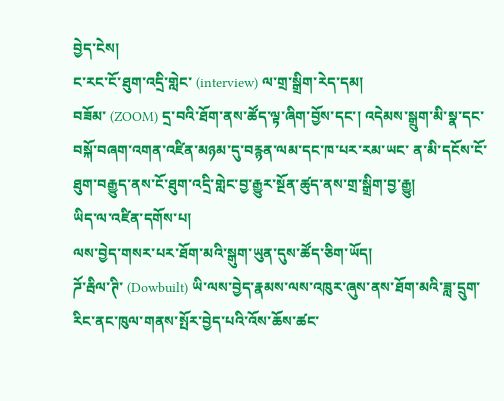བྱེད་ངེས།
ང་རང་ངོ་ཐུག་འདྲི་གླེང་ (interview) ལ་གྲ་སྒྲིག་རེད་དམ།
བཟོམ་ (ZOOM) དྲ་བའི་ཐོག་ནས་ཚོད་ལྟ་ཞིག་བྱོས་དང་། འདེམས་སྒྲུག་མི་སྣ་དང་བསྐོ་བཞག་འགན་འཛིན་མཉམ་དུ་བརྙན་ལམ་དང་ཁ་པར་རམ་ཡང་ ན་མི་དངོས་ངོ་ཐུག་བརྒྱུད་ནས་ངོ་ཐུག་འདྲི་གླེང་བྱ་རྒྱུར་སྔོན་ཚུད་ནས་གྲ་སྒྲིག་བྱ་རྒྱུ།
ཡིད་ལ་འཛིན་དགོས་པ།
ལས་བྱེད་གསར་པར་ཐོག་མའི་སྒུག་ཡུན་དུས་ཚོད་ཅིག་ཡོད།
ཌོ་རྦིལ་ཊི་ (Dowbuilt) ཡི་ལས་བྱེད་རྣམས་ལས་འཁུར་ཞུས་ནས་ཐོག་མའི་ཟླ་དྲུག་རིང་ནང་ཁུལ་གནས་སྤོར་བྱེད་པའི་འོས་ཆོས་ཚང་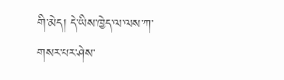གི་མེད། དེ་ཡིས་ཁྱེད་ལ་ལས་ཀ་གསར་པར་ཤེས་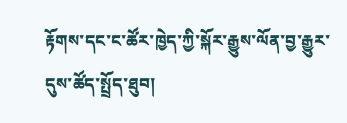རྟོགས་དང་ང་ཚོར་ཁྱེད་ཀྱི་སྐོར་རྒྱུས་ལོན་བྱ་རྒྱུར་དུས་ཚོད་སྤྲོད་ཐུབ།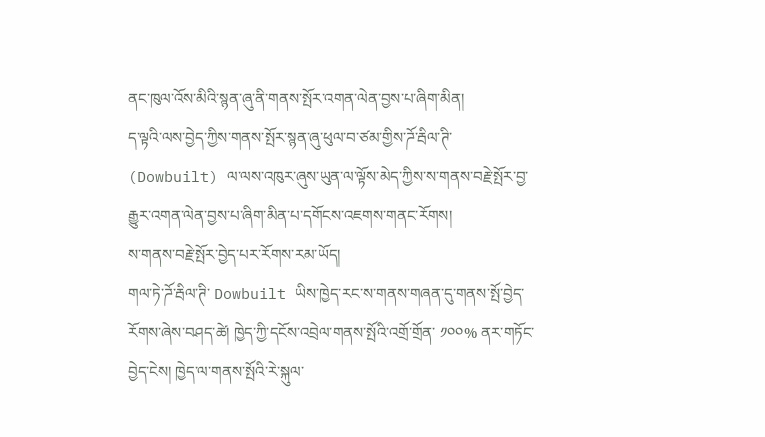ནང་ཁུལ་འོས་མིའི་སྙན་ཞུ་ནི་གནས་སྤོར་འགན་ལེན་བྱས་པ་ཞིག་མིན།
ད་ལྟའི་ལས་བྱེད་ཀྱིས་གནས་སྤོར་སྙན་ཞུ་ཕུལ་བ་ཙམ་གྱིས་ཌོ་རྦིལ་ཊི་ (Dowbuilt) ལ་ལས་འཁུར་ཞུས་ཡུན་ལ་ལྟོས་མེད་ཀྱིས་ས་གནས་བརྗེ་སྤོར་བྱ་རྒྱུར་འགན་ལེན་བྱས་པ་ཞིག་མིན་པ་དགོངས་འཇགས་གནང་རོགས།
ས་གནས་བརྗེ་སྤོར་བྱེད་པར་རོགས་རམ་ཡོད།
གལ་ཏེ་ཌོ་རྦིལ་ཊི་ Dowbuilt ཡིས་ཁྱེད་རང་ས་གནས་གཞན་དུ་གནས་སྤོ་བྱེད་རོགས་ཞེས་བཤད་ཚེ། ཁྱེད་ཀྱི་དངོས་འབྲེལ་གནས་སྤོའི་འགྲོ་གྲོན་ ༡༠༠% ནར་གཏོང་བྱེད་ངེས། ཁྱེད་ལ་གནས་སྤོའི་རེ་སྐུལ་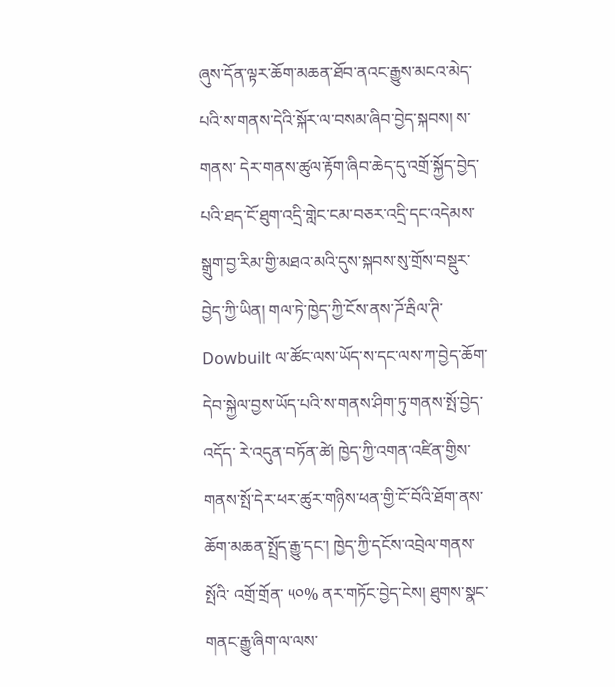ཞུས་དོན་ལྟར་ཆོག་མཆན་ཐོབ་ནའང་རྒྱུས་མངའ་མེད་པའི་ས་གནས་དེའི་སྐོར་ལ་བསམ་ཞིབ་བྱེད་སྐབས། ས་གནས་ དེར་གནས་ཚུལ་རྟོག་ཞིབ་ཆེད་དུ་འགྲོ་སྐྱོད་བྱེད་པའི་ཐད་ངོ་ཐུག་འདྲི་གླེང་ངམ་བཅར་འདྲི་དང་འདེམས་སྒྲུག་བྱ་རིམ་གྱི་མཐའ་མའི་དུས་སྐབས་སུ་གྲོས་བསྡུར་ བྱེད་ཀྱི་ཡིན། གལ་ཏེ་ཁྱེད་ཀྱི་ངོས་ནས་ཌོ་རྦིལ་ཊི་ Dowbuilt ལ་ཚོང་ལས་ཡོད་ས་དང་ལས་ཀ་བྱེད་ཆོག་དེབ་སྐྱེལ་བྱས་ཡོད་པའི་ས་གནས་ཤིག་ཏུ་གནས་སྤོ་བྱེད་འདོད་ རེ་འདུན་བཏོན་ཚེ། ཁྱེད་ཀྱི་འགན་འཛིན་གྱིས་གནས་སྤོ་དེར་ཕར་ཚུར་གཉིས་ཕན་གྱི་ངོ་བོའི་ཐོག་ནས་ཆོག་མཆན་སྤྲོད་རྒྱུ་དང་། ཁྱེད་ཀྱི་དངོས་འབྲེལ་གནས་སྤོའི་ འགྲོ་གྲོན་ ༥༠% ནར་གཏོང་བྱེད་ངེས། ཐུགས་སྣང་གནང་རྒྱུ་ཞིག་ལ་ལས་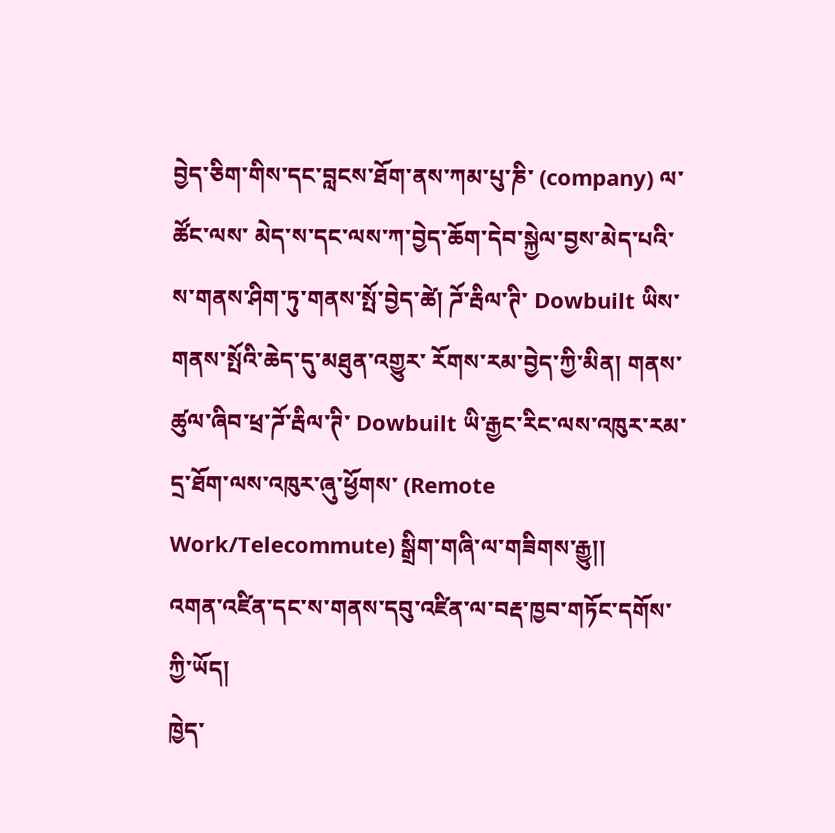བྱེད་ཅིག་གིས་དང་བླངས་ཐོག་ནས་ཀམ་པུ་ཎི་ (company) ལ་ཚོང་ལས་ མེད་ས་དང་ལས་ཀ་བྱེད་ཆོག་དེབ་སྐྱེལ་བྱས་མེད་པའི་ས་གནས་ཤིག་ཏུ་གནས་སྤོ་བྱེད་ཚེ། ཌོ་རྦིལ་ཊི་ Dowbuilt ཡིས་གནས་སྤོའི་ཆེད་དུ་མཐུན་འགྱུར་ རོགས་རམ་བྱེད་ཀྱི་མིན། གནས་ཚུལ་ཞིབ་ཕྲ་ཌོ་རྦིལ་ཊི་ Dowbuilt ཡི་རྒྱང་རིང་ལས་འཁུར་རམ་དྲ་ཐོག་ལས་འཁུར་ཞུ་ཕྱོགས་ (Remote Work/Telecommute) སྒྲིག་གཞི་ལ་གཟིགས་རྒྱུ།།
འགན་འཛིན་དང་ས་གནས་དབུ་འཛིན་ལ་བརྡ་ཁྱབ་གཏོང་དགོས་ཀྱི་ཡོད།
ཁྱེད་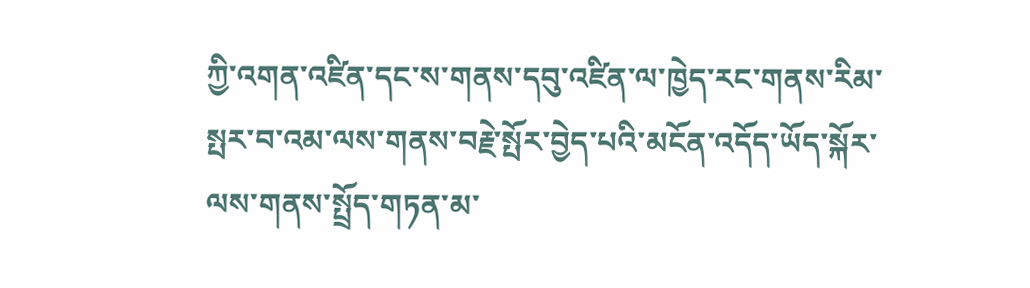ཀྱི་འགན་འཛིན་དང་ས་གནས་དབུ་འཛིན་ལ་ཁྱེད་རང་གནས་རིམ་སྤར་བ་འམ་ལས་གནས་བརྗེ་སྤོར་བྱེད་པའི་མངོན་འདོད་ཡོད་སྐོར་ལས་གནས་སྤྲོད་གཏན་མ་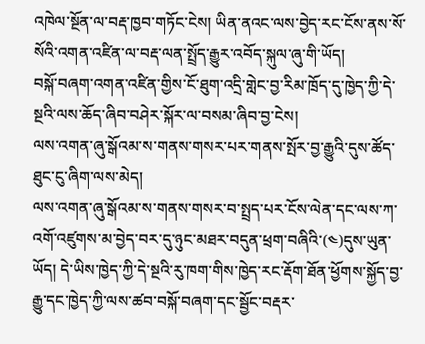འཁེལ་སྔོན་ལ་བརྡ་ཁྱབ་གཏོང་ངེས། ཡིན་ནའང་ལས་བྱེད་རང་ངོས་ནས་སོ་སོའི་འགན་འཛིན་ལ་བརྡ་ལན་སྤྲོད་རྒྱུར་འབོད་སྐུལ་ཞུ་གི་ཡོད།
བསྐོ་བཞག་འགན་འཛིན་གྱིས་ངོ་ཐུག་འདྲི་གླེང་བྱ་རིམ་ཁྲོད་དུ་ཁྱེད་ཀྱི་དེ་སྔའི་ལས་ཆོད་ཞིབ་བཤེར་སྐོར་ལ་བསམ་ཞིབ་བྱ་ངེས།
ལས་འགན་ཞུ་སྒོའམ་ས་གནས་གསར་པར་གནས་སྤོར་བྱ་རྒྱུའི་དུས་ཚོད་ཐུང་ངུ་ཞིག་ལས་མེད།
ལས་འགན་ཞུ་སྒོའམ་ས་གནས་གསར་བ་སྤྲད་པར་ངོས་ལེན་དང་ལས་ཀ་འགོ་འཛུགས་མ་བྱེད་བར་དུ་ཉུང་མཐར་བདུན་ཕྲག་བཞིའི་(༤)དུས་ཡུན་ཡོད། དེ་ཡིས་ཁྱེད་ཀྱི་དེ་སྔའི་རུ་ཁག་གིས་ཁྱེད་རང་རྡོག་ཐོན་ཕྱོགས་སྐྱོད་བྱ་རྒྱུ་དང་ཁྱེད་ཀྱི་ལས་ཚབ་བསྐོ་བཞག་དང་སྦྱོང་བརྡར་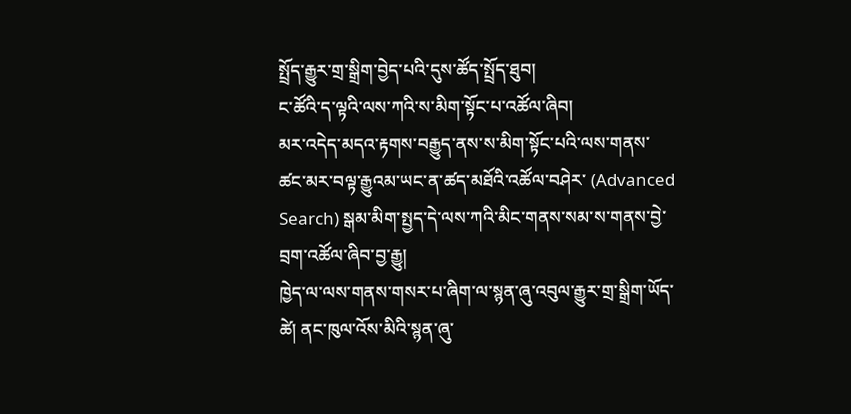སྤྲོད་རྒྱུར་གྲ་སྒྲིག་བྱེད་པའི་དུས་ཚོད་སྤྲོད་ཐུབ།
ང་ཚོའི་ད་ལྟའི་ལས་ཀའི་ས་མིག་སྟོང་པ་འཚོལ་ཞིབ།
མར་འདེད་མདའ་རྟགས་བརྒྱུད་ནས་ས་མིག་སྟོང་པའི་ལས་གནས་ཚང་མར་བལྟ་རྒྱུའམ་ཡང་ན་ཚད་མཐོའི་འཚོལ་བཤེར་ (Advanced Search) སྒམ་མིག་སྤྱད་དེ་ལས་ཀའི་མིང་གནས་སམ་ས་གནས་བྱེ་བྲག་འཚོལ་ཞིབ་བྱ་རྒྱུ།
ཁྱེད་ལ་ལས་གནས་གསར་པ་ཞིག་ལ་སྙན་ཞུ་འབུལ་རྒྱུར་གྲ་སྒྲིག་ཡོད་ཚེ། ནང་ཁུལ་འོས་མིའི་སྙན་ཞུ་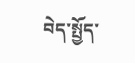བེད་སྤྱོད་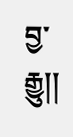བྱ་རྒྱུ།།